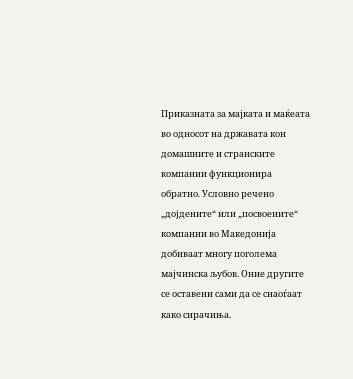Приказната за мајката и маќеата во односот на државата кон домашните и странските компании функционира обратно. Условно речено „дојдените“ или „посвоените“ компании во Македонија добиваат многу поголема мајчинска љубов. Оние другите се оставени сами да се снаоѓаат како сирачиња.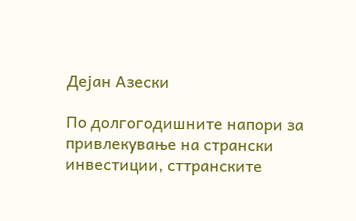Дејан Азески

По долгогодишните напори за привлекување на странски инвестиции, сттранските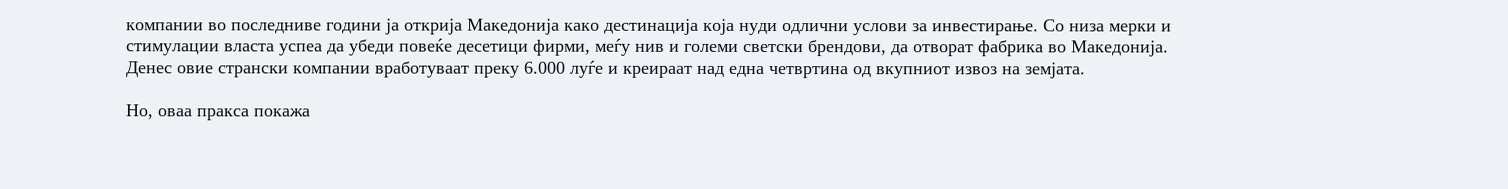компании во последниве години ја открија Македонија како дестинација која нуди одлични услови за инвестирање. Со низа мерки и стимулации власта успеа да убеди повеќе десетици фирми, меѓу нив и големи светски брендови, да отворат фабрика во Македонија. Денес овие странски компании вработуваат преку 6.000 луѓе и креираат над една четвртина од вкупниот извоз на земјата.

Но, оваа пракса покажа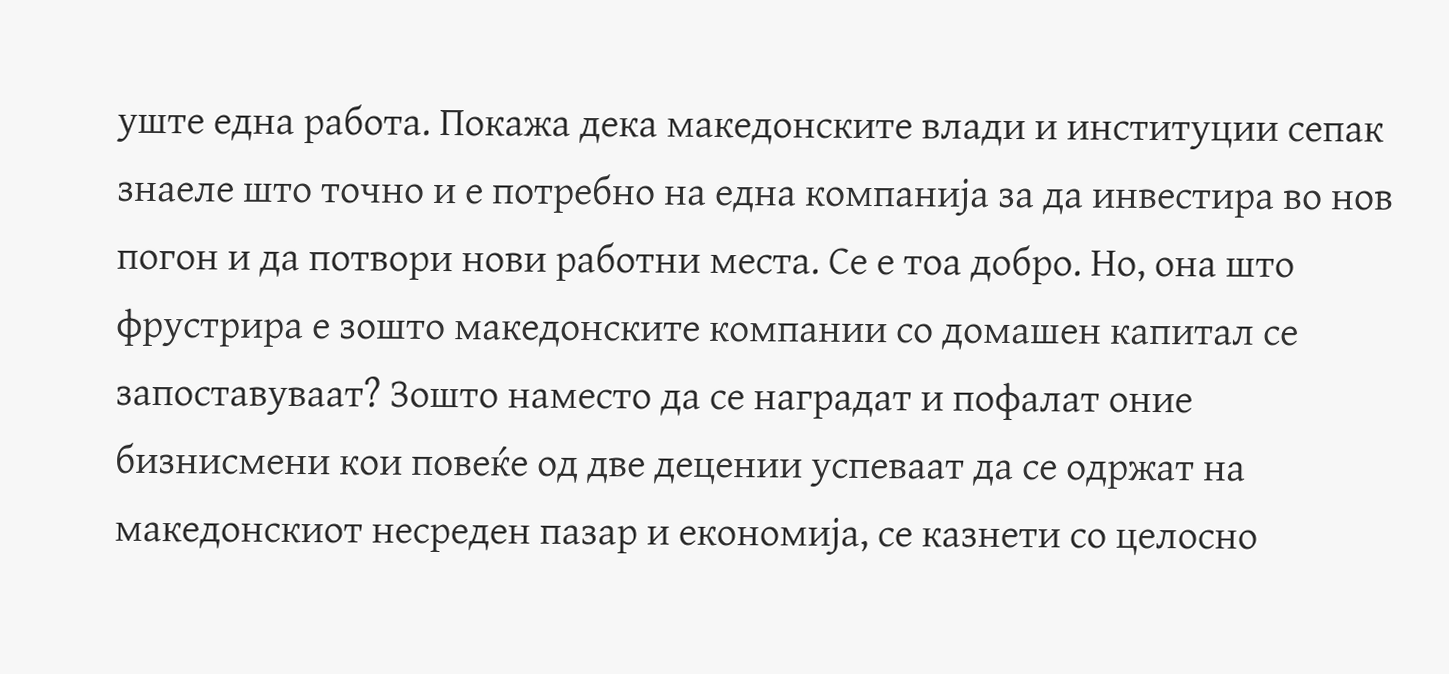уште една работа. Покажа дека македонските влади и институции сепак знаеле што точно и е потребно на една компанија за да инвестира во нов погон и да потвори нови работни места. Се е тоа добро. Но, она што фрустрира е зошто македонските компании со домашен капитал се запоставуваат? Зошто наместо да се наградат и пофалат оние бизнисмени кои повеќе од две децении успеваат да се одржат на македонскиот несреден пазар и економија, се казнети со целосно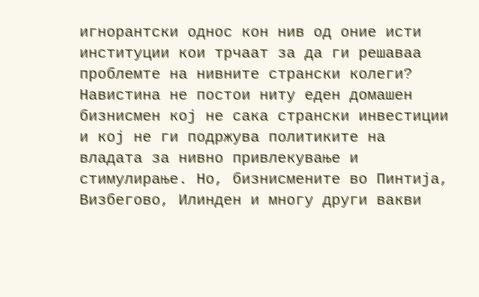игнорантски однос кон нив од оние исти институции кои трчаат за да ги решаваа проблемте на нивните странски колеги? Навистина не постои ниту еден домашен бизнисмен кој не сака странски инвестиции и кој не ги подржува политиките на владата за нивно привлекување и стимулирање. Но, бизнисмените во Пинтија, Визбегово, Илинден и многу други вакви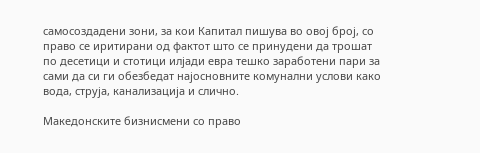самосоздадени зони, за кои Капитал пишува во овој број, со право се иритирани од фактот што се принудени да трошат по десетици и стотици илјади евра тешко заработени пари за сами да си ги обезбедат најосновните комунални услови како вода, струја, канализација и слично.

Македонските бизнисмени со право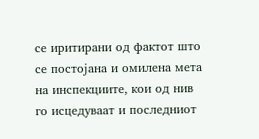се иритирани од фактот што се постојана и омилена мета на инспекциите, кои од нив го исцедуваат и последниот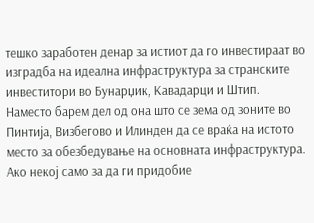тешко заработен денар за истиот да го инвестираат во изградба на идеална инфраструктура за странските инвеститори во Бунарџик, Кавадарци и Штип. Наместо барем дел од она што се зема од зоните во Пинтија, Визбегово и Илинден да се враќа на истото место за обезбедување на основната инфраструктура. Ако некој само за да ги придобие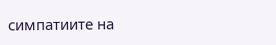симпатиите на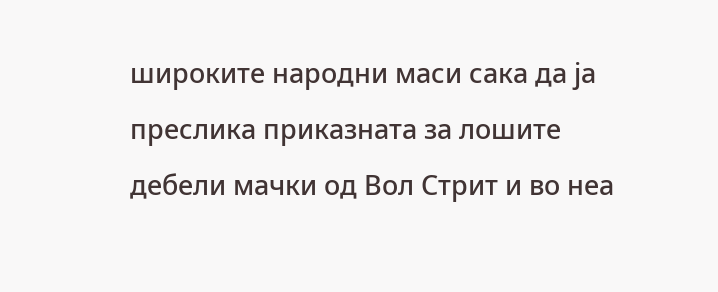широките народни маси сака да ја преслика приказната за лошите дебели мачки од Вол Стрит и во неа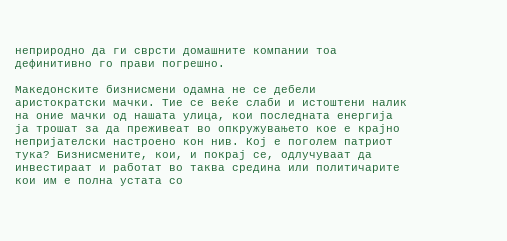неприродно да ги сврсти домашните компании тоа дефинитивно го прави погрешно.

Македонските бизнисмени одамна не се дебели аристократски мачки. Тие се веќе слаби и истоштени налик на оние мачки од нашата улица, кои последната енергија ја трошат за да преживеат во опкружувањето кое е крајно непријателски настроено кон нив. Кој е поголем патриот тука? Бизнисмените, кои, и покрај се, одлучуваат да инвестираат и работат во таква средина или политичарите кои им е полна устата со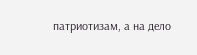патриотизам, а на дело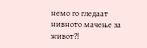немо го гледаат нивното мачење за живот?!